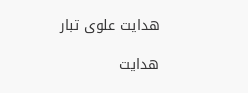هدایت علوی تبار

هدایت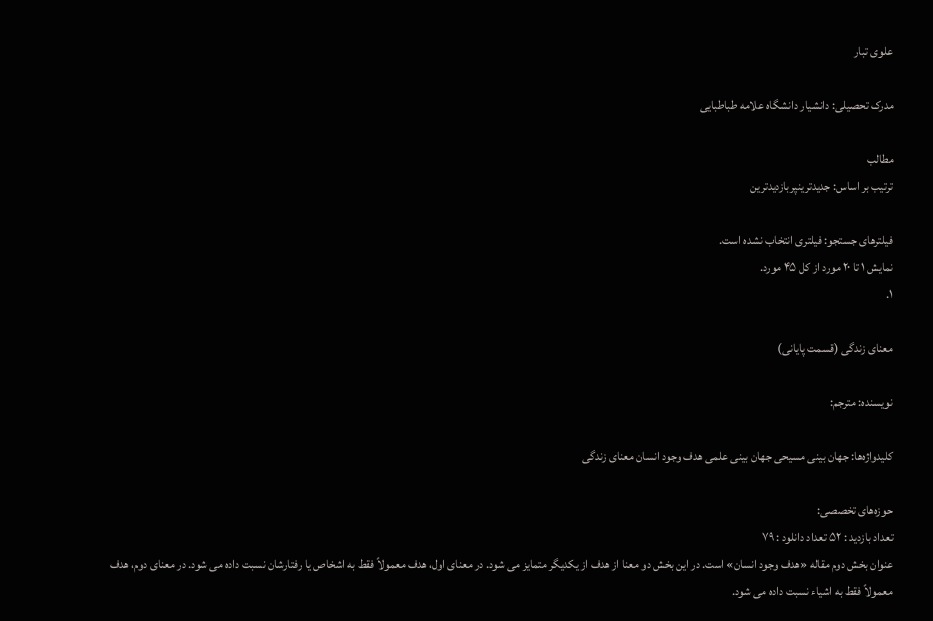علوی تبار

مدرک تحصیلی: دانشیار دانشگاه علامه طباطبایی

مطالب
ترتیب بر اساس: جدیدترینپربازدیدترین

فیلترهای جستجو: فیلتری انتخاب نشده است.
نمایش ۱ تا ۲۰ مورد از کل ۴۵ مورد.
۱.

معنای زندگی (قسمت پایانی)

نویسنده: مترجم:

کلیدواژه‌ها: جهان بینی مسیحی جهان بینی علمی هدف وجود انسان معنای زندگی

حوزه‌های تخصصی:
تعداد بازدید : ۵۲ تعداد دانلود : ۷۹
عنوان بخش دوم مقاله «هدف وجود انسان» است. در این بخش دو معنا از هدف از یکدیگر متمایز می شود. در معنای اول، هدف معمولاً فقط به اشخاص یا رفتارشان نسبت داده می شود. در معنای دوم، هدف معمولاً فقط به اشیاء نسبت داده می شود.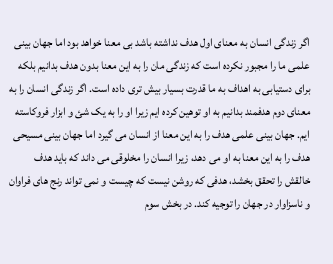اگر زندگی انسان به معنای اول هدف نداشته باشد بی معنا خواهد بود اما جهان بینی علمی ما را مجبور نکرده است که زندگی مان را به این معنا بدون هدف بدانیم بلکه برای دستیابی به اهداف به ما قدرت بسیار بیش تری داده است. اگر زندگی انسان را به معنای دوم هدفمند بدانیم به او توهین کرده ایم زیرا او را به یک شئ و ابزار فروکاسته ایم. جهان بینی علمی هدف را به این معنا از انسان می گیرد اما جهان بینی مسیحی هدف را به این معنا به او می دهد، زیرا انسان را مخلوقی می داند که باید هدف خالقش را تحقق بخشد، هدفی که روشن نیست که چیست و نمی تواند رنج های فراوان و ناسزاوار در جهان را توجیه کند. در بخش سوم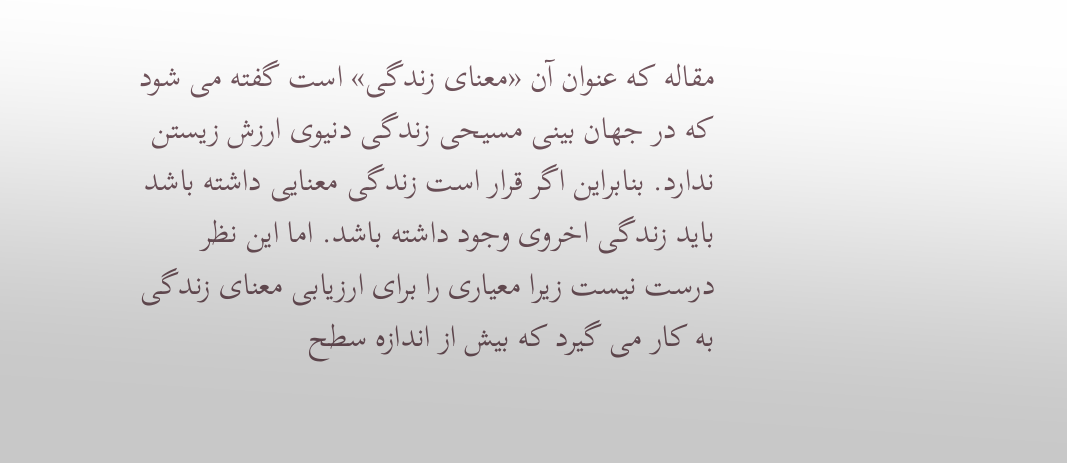مقاله که عنوان آن «معنای زندگی» است گفته می شود که در جهان بینی مسیحی زندگی دنیوی ارزش زیستن ندارد. بنابراین اگر قرار است زندگی معنایی داشته باشد باید زندگی اخروی وجود داشته باشد. اما این نظر درست نیست زیرا معیاری را برای ارزیابی معنای زندگی به کار می گیرد که بیش از اندازه سطح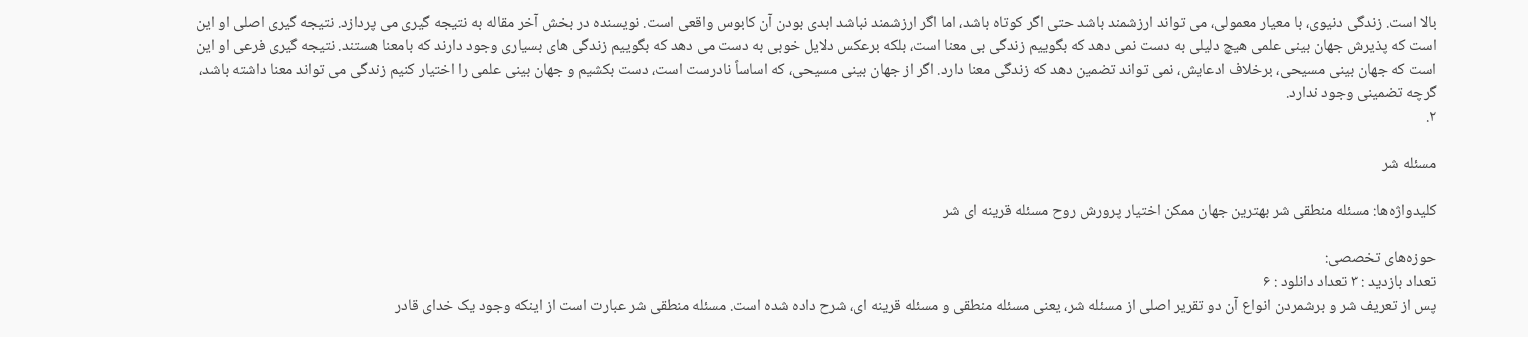بالا است. زندگی دنیوی، با معیار معمولی، می تواند ارزشمند باشد حتی اگر کوتاه باشد، اما اگر ارزشمند نباشد ابدی بودن آن کابوس واقعی است. نویسنده در بخش آخر مقاله به نتیجه گیری می پردازد. نتیجه گیری اصلی او این است که پذیرش جهان بینی علمی هیچ دلیلی به دست نمی دهد که بگوییم زندگی بی معنا است، بلکه برعکس دلایل خوبی به دست می دهد که بگوییم زندگی های بسیاری وجود دارند که بامعنا هستند. نتیجه گیری فرعی او این است که جهان بینی مسیحی، برخلاف ادعایش، نمی تواند تضمین دهد که زندگی معنا دارد. اگر از جهان بینی مسیحی، که اساساً نادرست است، دست بکشیم و جهان بینی علمی را اختیار کنیم زندگی می تواند معنا داشته باشد، گرچه تضمینی وجود ندارد.
۲.

مسئله شر

کلیدواژه‌ها: مسئله منطقی شر بهترین جهان ممکن اختیار پرورش روح مسئله قرینه ای شر

حوزه‌های تخصصی:
تعداد بازدید : ۳ تعداد دانلود : ۶
پس از تعریف شر و برشمردن انواع آن دو تقریر اصلی از مسئله شر، یعنی مسئله منطقی و مسئله قرینه ای، شرح داده شده است. مسئله منطقی شر عبارت است از اینکه وجود یک خدای قادر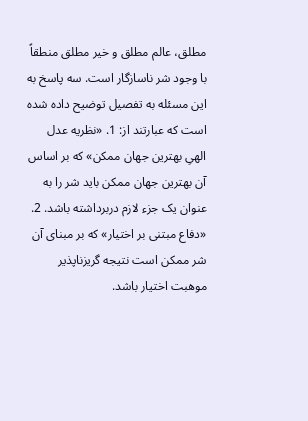مطلق، عالم مطلق و خیر مطلق منطقاً با وجود شر ناسازگار است. سه پاسخ به این مسئله به تفصیل توضیح داده شده است که عبارتند از: 1. «نظریه عدل الهیِ بهترین جهان ممکن» که بر اساس آن بهترین جهان ممکن باید شر را به عنوان یک جزء لازم دربرداشته باشد. 2. «دفاع مبتنی بر اختیار» که بر مبنای آن شر ممکن است نتیجه گریزناپذیر موهبت اختیار باشد.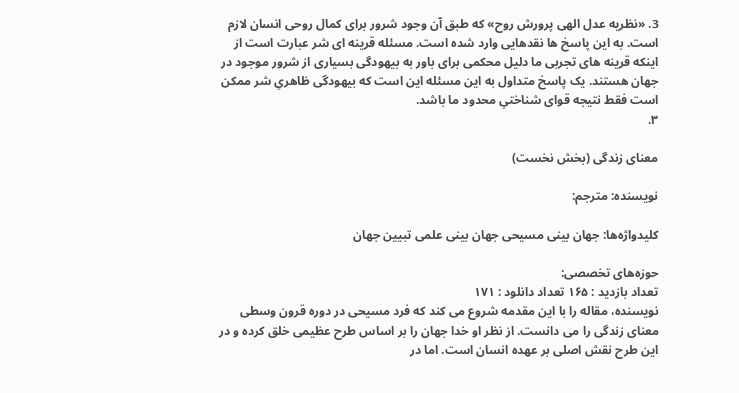3. «نظریه عدل الهی پرورش روح» که طبق آن وجود شرور برای کمال روحی انسان لازم است. به این پاسخ ها نقدهایی وارد شده است. مسئله قرینه ای شر عبارت است از اینکه قرینه های تجربی ما دلیل محکمی برای باور به بیهودگی بسیاری از شرور موجود در جهان هستند. یک پاسخ متداول به این مسئله این است که بیهودگی ظاهریِ شر ممکن است فقط نتیجه قوای شناختیِ محدود ما باشد.
۳.

معنای زندگی (بخش نخست)

نویسنده: مترجم:

کلیدواژه‌ها: جهان بینی مسیحی جهان بینی علمی تبیین جهان

حوزه‌های تخصصی:
تعداد بازدید : ۱۶۵ تعداد دانلود : ۱۷۱
نویسنده، مقاله را با این مقدمه شروع می کند که فرد مسیحی در دوره قرون وسطی معنای زندگی را می دانست. از نظر او خدا جهان را بر اساس طرح عظیمی خلق کرده و در این طرح نقش اصلی بر عهده انسان است. اما در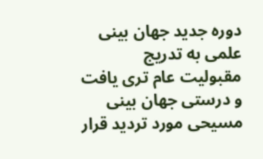دوره جدید جهان بینی علمی به تدریج مقبولیت عام تری یافت و درستی جهان بینی مسیحی مورد تردید قرار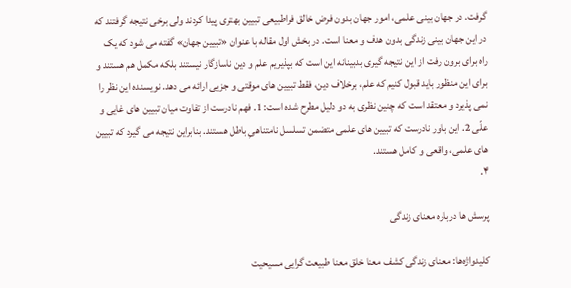گرفت. در جهان بینی علمی، امور جهان بدون فرض خالق فراطبیعی تبیین بهتری پیدا کردند ولی برخی نتیجه گرفتند که در این جهان بینی زندگی بدون هدف و معنا است. در بخش اول مقاله با عنوان «تبیین جهان» گفته می شود که یک راه برای برون رفت از این نتیجه گیری بدبینانه این است که بپذیریم علم و دین ناسازگار نیستند بلکه مکمل هم هستند و برای این منظور باید قبول کنیم که علم، برخلاف دین، فقط تبیین های موقتی و جزیی ارائه می دهد. نویسنده این نظر را نمی پذیرد و معتقد است که چنین نظری به دو دلیل مطرح شده است: 1. فهم نادرست از تفاوت میان تبیین های غایی و علّی 2. این باور نادرست که تبیین های علمی متضمن تسلسل نامتناهیِ باطل هستند. بنابراین نتیجه می گیرد که تبیین های علمی، واقعی و کامل هستند.
۴.

پرسش ها درباره معنای زندگی

کلیدواژه‌ها: معنای زندگی کشف معنا خلق معنا طبیعت گرایی مسیحیت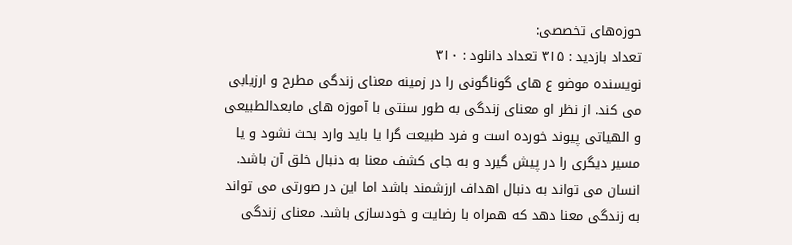حوزه‌های تخصصی:
تعداد بازدید : ۳۱۵ تعداد دانلود : ۳۱۰
نویسنده موضو ع های گوناگونی را در زمینه معنای زندگی مطرح و ارزیابی می کند. از نظر او معنای زندگی به طور سنتی با آموزه های مابعدالطبیعی و الهیاتی پیوند خورده است و فرد طبیعت گرا یا باید وارد بحث نشود و یا مسیر دیگری را در پیش گیرد و به جای کشف معنا به دنبال خلق آن باشد. انسان می تواند به دنبال اهداف ارزشمند باشد اما این در صورتی می تواند به زندگی معنا دهد که همراه با رضایت و خودسازی باشد. معنای زندگی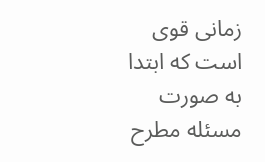زمانی قوی است که ابتدا به صورت مسئله مطرح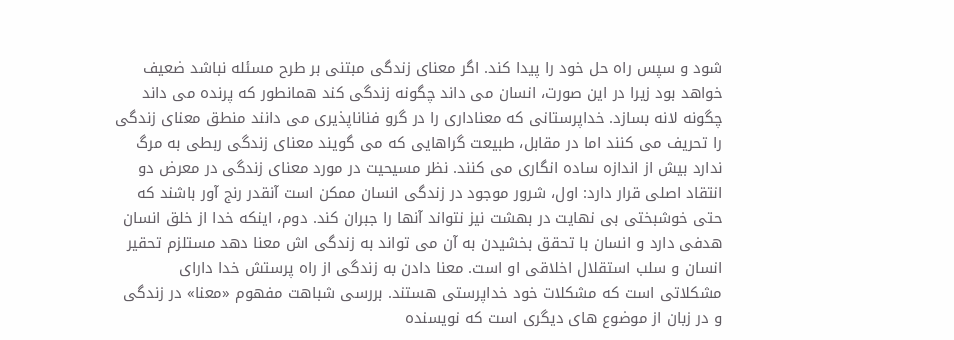شود و سپس راه حل خود را پیدا کند. اگر معنای زندگی مبتنی بر طرح مسئله نباشد ضعیف خواهد بود زیرا در این صورت، انسان می داند چگونه زندگی کند همانطور که پرنده می داند چگونه لانه بسازد. خداپرستانی که معناداری را در گرو فناناپذیری می دانند منطق معنای زندگی را تحریف می کنند اما در مقابل، طبیعت گراهایی که می گویند معنای زندگی ربطی به مرگ ندارد بیش از اندازه ساده انگاری می کنند. نظر مسیحیت در مورد معنای زندگی در معرض دو انتقاد اصلی قرار دارد: اول، شرور موجود در زندگی انسان ممکن است آنقدر رنج آور باشند که حتی خوشبختی بی نهایت در بهشت نیز نتواند آنها را جبران کند. دوم، اینکه خدا از خلق انسان هدفی دارد و انسان با تحقق بخشیدن به آن می تواند به زندگی اش معنا دهد مستلزم تحقیر انسان و سلب استقلال اخلاقی او است. معنا دادن به زندگی از راه پرستش خدا دارای مشکلاتی است که مشکلات خود خداپرستی هستند. بررسی شباهت مفهوم «معنا» در زندگی و در زبان از موضوع های دیگری است که نویسنده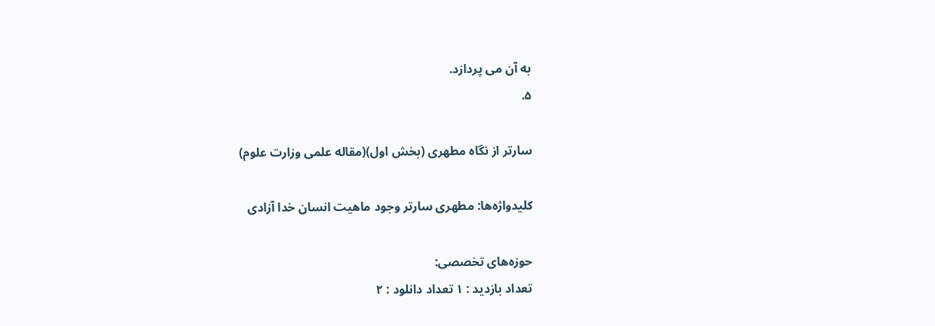به آن می پردازد.
۵.

سارتر از نگاه مطهری (بخش اول)(مقاله علمی وزارت علوم)

کلیدواژه‌ها: مطهری سارتر وجود ماهیت انسان خدا آزادی

حوزه‌های تخصصی:
تعداد بازدید : ۱ تعداد دانلود : ۲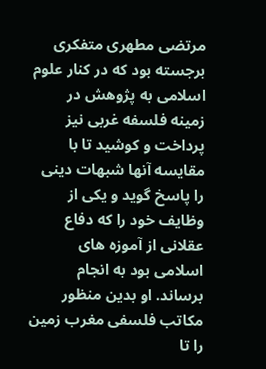مرتضی مطهری متفکری برجسته بود که در کنار علوم اسلامی به پژوهش در زمینه فلسفه غربی نیز پرداخت و کوشید تا با مقایسه آنها شبهات دینی را پاسخ گوید و یکی از وظایف خود را که دفاع عقلانی از آموزه های اسلامی بود به انجام برساند. او بدین منظور مکاتب فلسفی مغرب زمین را تا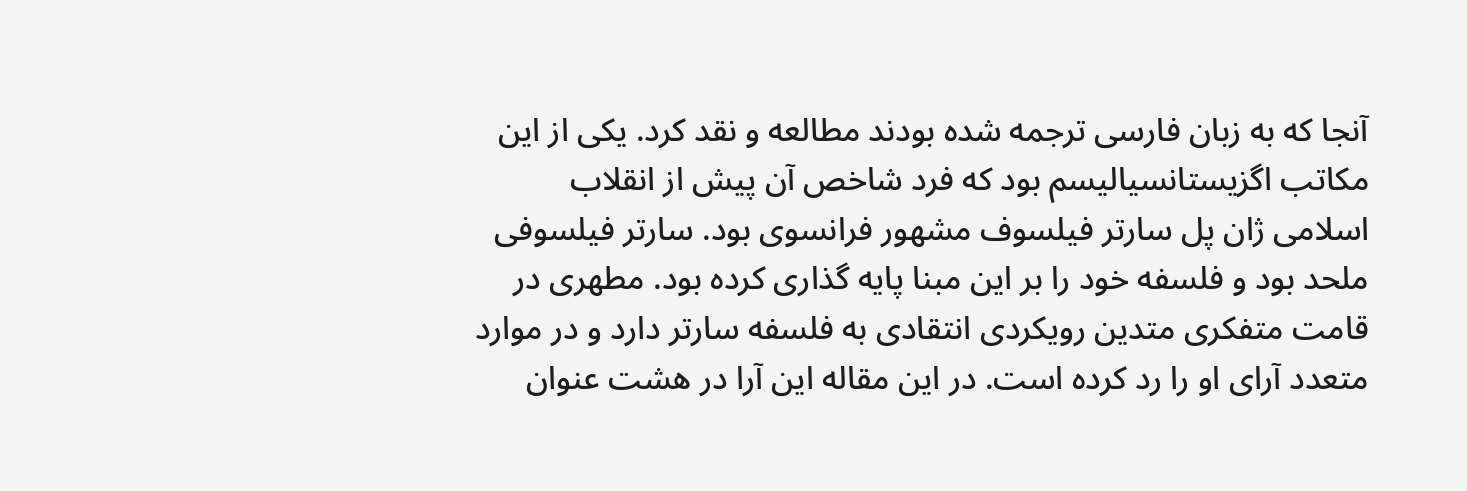آنجا که به زبان فارسی ترجمه شده بودند مطالعه و نقد کرد. یکی از این مکاتب اگزیستانسیالیسم بود که فرد شاخص آن پیش از انقلاب اسلامی ژان پل سارتر فیلسوف مشهور فرانسوی بود. سارتر فیلسوفی ملحد بود و فلسفه خود را بر این مبنا پایه گذاری کرده بود. مطهری در قامت متفکری متدین رویکردی انتقادی به فلسفه سارتر دارد و در موارد متعدد آرای او را رد کرده است. در این مقاله این آرا در هشت عنوان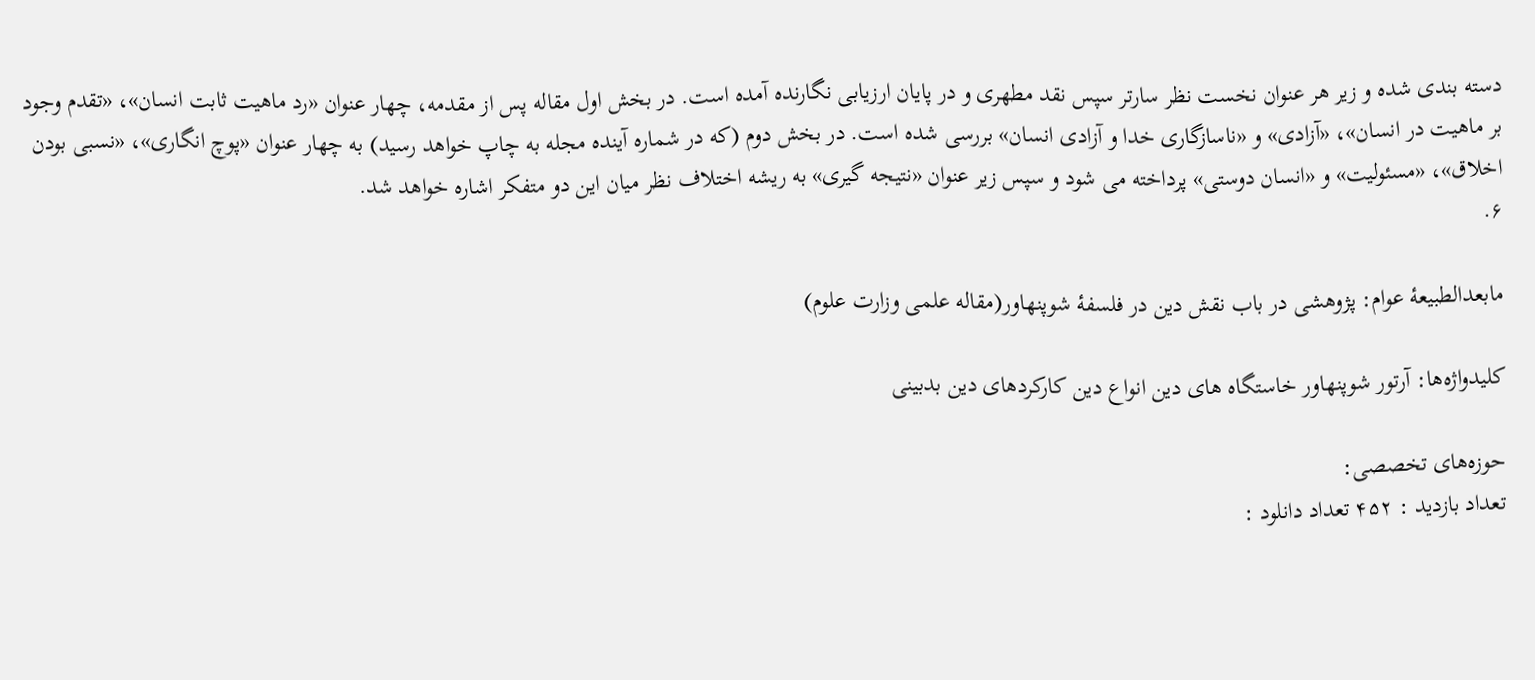دسته بندی شده و زیر هر عنوان نخست نظر سارتر سپس نقد مطهری و در پایان ارزیابی نگارنده آمده است. در بخش اول مقاله پس از مقدمه، چهار عنوان «رد ماهیت ثابت انسان»، «تقدم وجود بر ماهیت در انسان»، «آزادی» و «ناسازگاری خدا و آزادی انسان» بررسی شده است. در بخش دوم (که در شماره آینده مجله به چاپ خواهد رسید) به چهار عنوان «پوچ انگاری»، «نسبی بودن اخلاق»، «مسئولیت» و «انسان دوستی» پرداخته می شود و سپس زیر عنوان «نتیجه گیری» به ریشه اختلاف نظر میان این دو متفکر اشاره خواهد شد.
۶.

مابعدالطبیعۀ عوام: پژوهشی در باب نقش دین در فلسفۀ شوپنهاور(مقاله علمی وزارت علوم)

کلیدواژه‌ها: آرتور شوپنهاور خاستگاه های دین انواع دین کارکردهای دین بدبینی

حوزه‌های تخصصی:
تعداد بازدید : ۴۵۲ تعداد دانلود :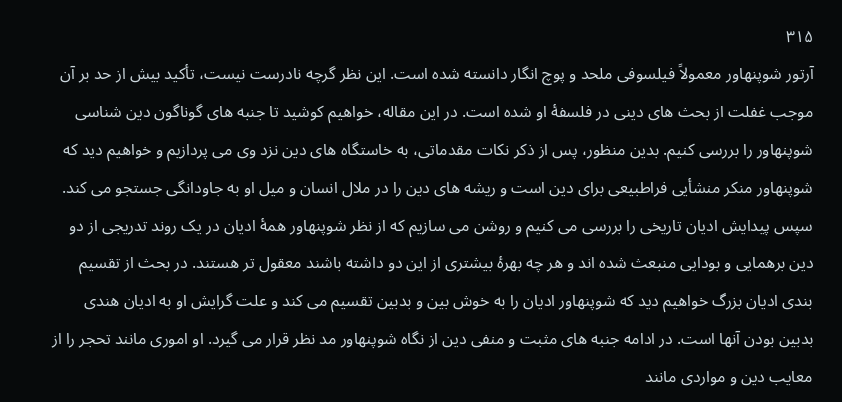۳۱۵
آرتور شوپنهاور معمولاً فیلسوفی ملحد و پوچ انگار دانسته شده است. این نظر گرچه نادرست نیست، تأکید بیش از حد بر آن موجب غفلت از بحث های دینی در فلسفۀ او شده است. در این مقاله، خواهیم کوشید تا جنبه های گوناگون دین شناسی شوپنهاور را بررسی کنیم. بدین منظور، پس از ذکر نکات مقدماتی، به خاستگاه های دین نزد وی می پردازیم و خواهیم دید که شوپنهاور منکر منشأیی فراطبیعی برای دین است و ریشه های دین را در ملال انسان و میل او به جاودانگی جستجو می کند. سپس پیدایش ادیان تاریخی را بررسی می کنیم و روشن می سازیم که از نظر شوپنهاور همۀ ادیان در یک روند تدریجی از دو دین برهمایی و بودایی منبعث شده اند و هر چه بهرۀ بیشتری از این دو داشته باشند معقول تر هستند. در بحث از تقسیم بندی ادیان بزرگ خواهیم دید که شوپنهاور ادیان را به خوش بین و بدبین تقسیم می کند و علت گرایش او به ادیان هندی بدبین بودن آنها است. در ادامه جنبه های مثبت و منفی دین از نگاه شوپنهاور مد نظر قرار می گیرد. او اموری مانند تحجر را از معایب دین و مواردی مانند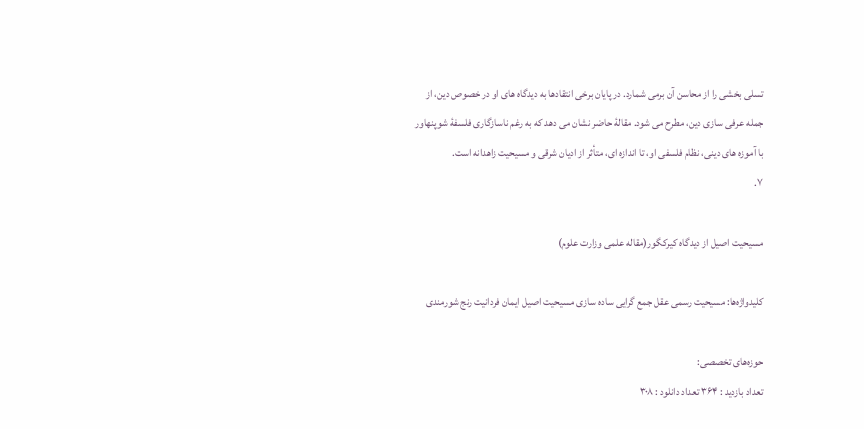تسلی بخشی را از محاسن آن برمی شمارد. در پایان برخی انتقادها به دیدگاه های او در خصوص دین، از جمله عرفی سازی دین، مطرح می شود. مقالۀ حاضر نشان می دهد که به رغم ناسازگاری فلسفۀ شوپنهاور با آموزه های دینی، نظام فلسفی او، تا اندازه ای، متأثر از ادیان شرقی و مسیحیت زاهدانه است.
۷.

مسیحیت اصیل از دیدگاه کیرکگور(مقاله علمی وزارت علوم)

کلیدواژه‌ها: مسیحیت رسمی عقل جمع گرایی ساده سازی مسیحیت اصیل ایمان فردانیت رنج شورمندی

حوزه‌های تخصصی:
تعداد بازدید : ۳۶۴ تعداد دانلود : ۳۰۸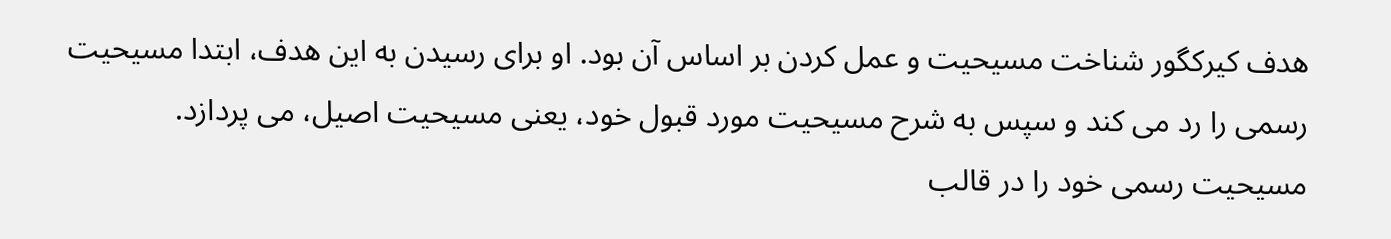هدف کیرکگور شناخت مسیحیت و عمل کردن بر اساس آن بود. او برای رسیدن به این هدف، ابتدا مسیحیت رسمی را رد می کند و سپس به شرح مسیحیت مورد قبول خود، یعنی مسیحیت اصیل، می پردازد. مسیحیت رسمی خود را در قالب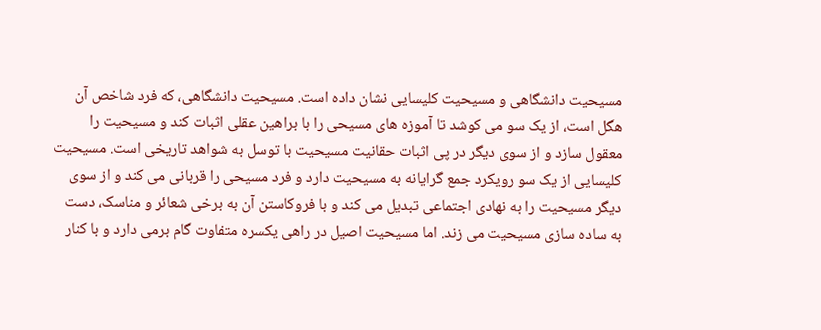مسیحیت دانشگاهی و مسیحیت کلیسایی نشان داده است. مسیحیت دانشگاهی، که فرد شاخص آن هگل است، از یک سو می کوشد تا آموزه های مسیحی را با براهین عقلی اثبات کند و مسیحیت را معقول سازد و از سوی دیگر در پی اثبات حقانیت مسیحیت با توسل به شواهد تاریخی است. مسیحیت کلیسایی از یک سو رویکرد جمع گرایانه به مسیحیت دارد و فرد مسیحی را قربانی می کند و از سوی دیگر مسیحیت را به نهادی اجتماعی تبدیل می کند و با فروکاستن آن به برخی شعائر و مناسک، دست به ساده سازی مسیحیت می زند. اما مسیحیت اصیل در راهی یکسره متفاوت گام برمی دارد و با کنار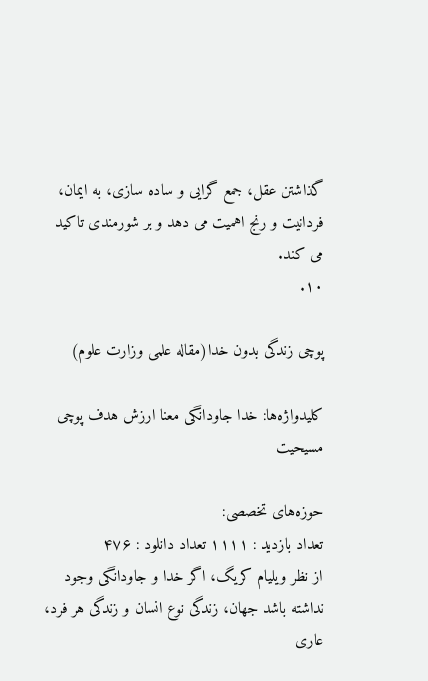گذاشتن عقل، جمع گرایی و ساده سازی، به ایمان، فردانیت و رنج اهمیت می دهد و بر شورمندی تاکید می کند.
۱۰.

پوچی زندگی بدون خدا(مقاله علمی وزارت علوم)

کلیدواژه‌ها: خدا جاودانگی معنا ارزش هدف پوچی مسیحیت

حوزه‌های تخصصی:
تعداد بازدید : ۱۱۱۱ تعداد دانلود : ۴۷۶
از نظر ویلیام کریگ، اگر خدا و جاودانگی وجود نداشته باشد جهان، زندگی نوع انسان و زندگی هر فرد، عاری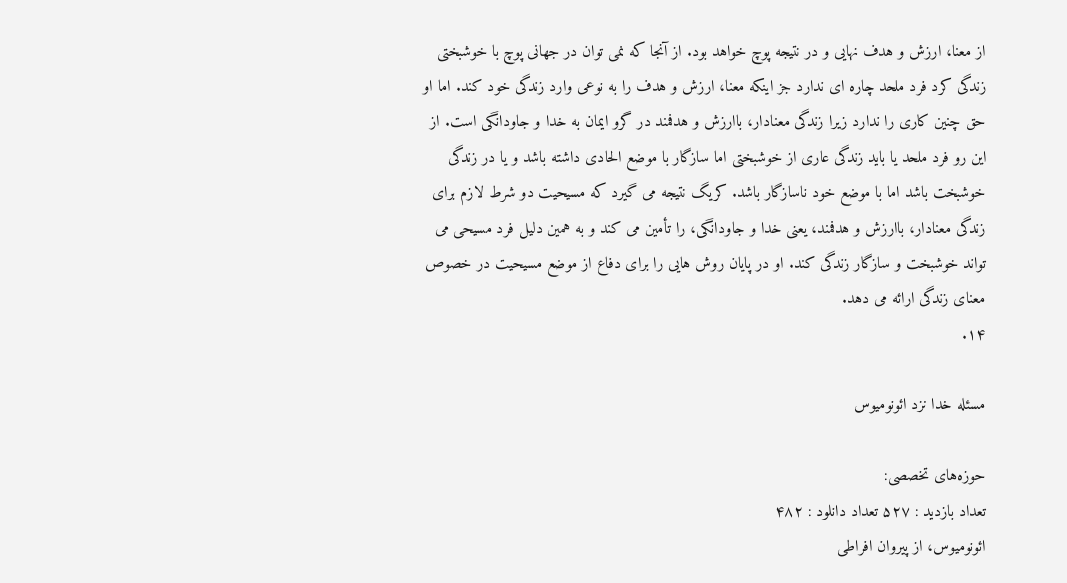از معنا، ارزش و هدف نهایی و در نتیجه پوچ خواهد بود. از آنجا که نمی توان در جهانی پوچ با خوشبختی زندگی کرد فرد ملحد چاره ای ندارد جز اینکه معنا، ارزش و هدف را به نوعی وارد زندگی خود کند. اما او حق چنین کاری را ندارد زیرا زندگی معنادار، باارزش و هدفمند در گرو ایمان به خدا و جاودانگی است. از این رو فرد ملحد یا باید زندگی عاری از خوشبختی اما سازگار با موضع الحادی داشته باشد و یا در زندگی خوشبخت باشد اما با موضع خود ناسازگار باشد. کریگ نتیجه می گیرد که مسیحیت دو شرط لازم برای زندگی معنادار، باارزش و هدفمند، یعنی خدا و جاودانگی، را تأمین می کند و به همین دلیل فرد مسیحی می تواند خوشبخت و سازگار زندگی کند. او در پایان روش هایی را برای دفاع از موضع مسیحیت در خصوص معنای زندگی ارائه می دهد.
۱۴.

مسئله خدا نزد ائونومیوس

حوزه‌های تخصصی:
تعداد بازدید : ۵۲۷ تعداد دانلود : ۴۸۲
ائونومیوس، از پیروان افراطی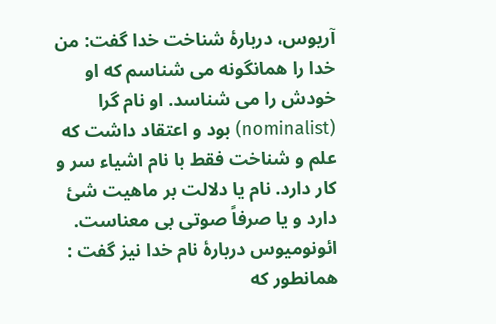آریوس، دربارۀ شناخت خدا گفت: من خدا را همانگونه می شناسم که او خودش را می شناسد. او نام گرا (nominalist) بود و اعتقاد داشت که علم و شناخت فقط با نام اشیاء سر و کار دارد. نام یا دلالت بر ماهیت شئ دارد و یا صرفاً صوتی بی معناست. ائونومیوس دربارۀ نام خدا نیز گفت : همانطور که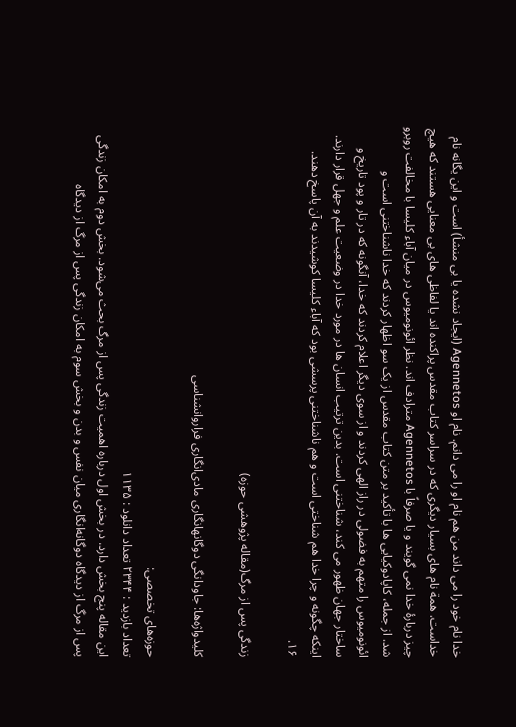خدا نام خود را می داند من هم نام او را می دانم. نام او Agennetos (ایجاد نشده یا بی منشأ) است و این یگانه نام خداست. همة نام های بسیار دیگری که در سراسر کتاب مقدس پراکنده اند یا لفاظی های بی معنایی هستند که هیچ چیز دربارۀ خدا نمی گویند و یا صرفاً با Agennetos مترادف اند. نظر ائونومیوس در میان آباء کلیسا با مخالفت روبرو شد. از جمله، کاپادوکیایی ها با تأکید بر متن کتاب مقدس از یک سو اظهار کردند که خدا ناشناختنی است و ائونومیوس را متهم به فضولی در راز الهی کردند و از سوی دیگر اعلام کردند که خدا، آنگونه که در تار و پود تاریخ و ساختار جهان ظهور می کند، شناختنی است. بدین ترتیب انسان ها در مورد خدا در وضعیت علم و جهل قرار دارند. اینکه چگونه و چرا خدا هم شناختی است و هم ناشناختنی پرسشی بود که آباء کلیسا کوشیدند به آن پاسخ دهند.
۱۶.

زندگی پس از مرگ(مقاله پژوهشی حوزه)

کلیدواژه‌ها: جاودانگی دوگانهانگاری مادی‌انگاری فراروانشناسی

حوزه‌های تخصصی:
تعداد بازدید : ۲۳۴۴ تعداد دانلود : ۱۱۳۵
این مقاله پنج بخش دارد. در بخش اول درباره اهمیت زندگی پس از مرگ بحث می‌شود. بخش دوم به امکان زندگی پس از مرگ از دیدگاه دوگانه‌انگاری میان نفس و بدن و بخش سوم به امکان زندگی پس از مرگ از دیدگاه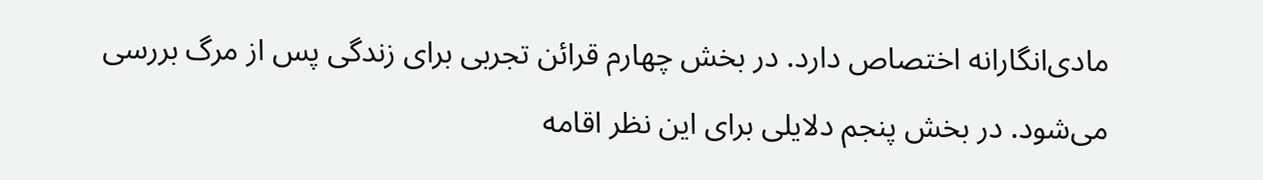مادی‌انگارانه اختصاص دارد. در بخش چهارم قرائن تجربی برای زندگی پس از مرگ بررسی می‌شود. در بخش پنجم دلایلی برای این نظر اقامه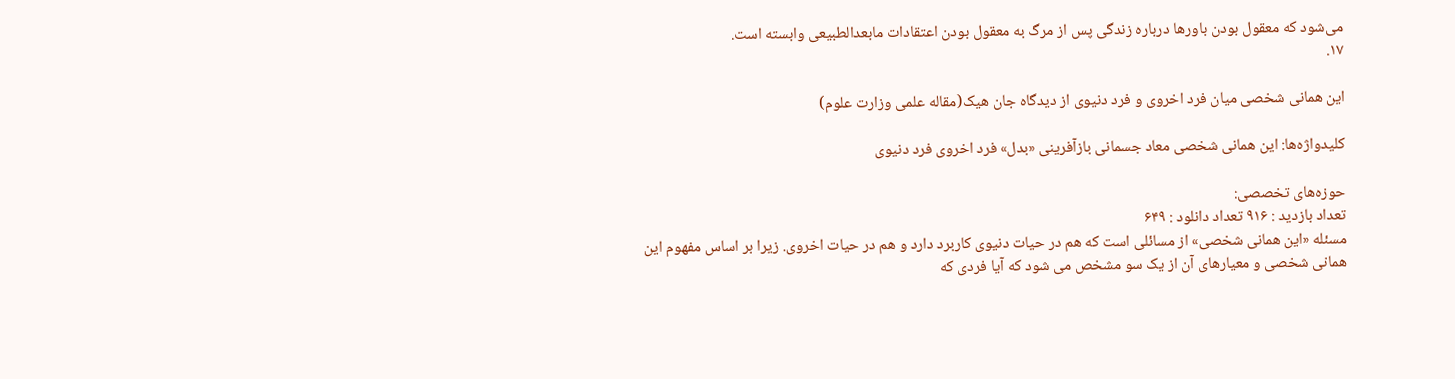می‌شود که معقول بودن باورها درباره زندگی پس از مرگ به معقول بودن اعتقادات مابعدالطبیعی وابسته است.
۱۷.

این همانی شخصی میان فرد اخروی و فرد دنیوی از دیدگاه جان هیک(مقاله علمی وزارت علوم)

کلیدواژه‌ها: این همانی شخصی معاد جسمانی بازآفرینی «بدل» فرد اخروی فرد دنیوی

حوزه‌های تخصصی:
تعداد بازدید : ۹۱۶ تعداد دانلود : ۶۴۹
مسئله «این همانی شخصی» از مسائلی است که هم در حیات دنیوی کاربرد دارد و هم در حیات اخروی. زیرا بر اساس مفهوم این همانی شخصی و معیارهای آن از یک سو مشخص می شود که آیا فردی که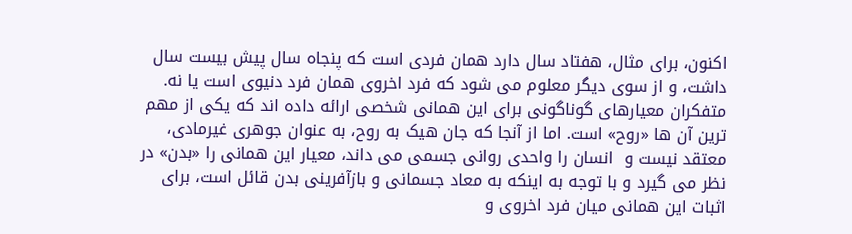اکنون، برای مثال، هفتاد سال دارد همان فردی است که پنجاه سال پیش بیست سال داشت، و از سوی دیگر معلوم می شود که فرد اخروی همان فرد دنیوی است یا نه. متفکران معیارهای گوناگونی برای این همانی شخصی ارائه داده اند که یکی از مهم ترین آن ها «روح» است. اما از آنجا که جان هیک به روح، به عنوان جوهری غیرمادی، معتقد نیست و  انسان را واحدی روانی جسمی می داند، معیار این همانی را «بدن» در نظر می گیرد و با توجه به اینکه به معاد جسمانی و بازآفرینی بدن قائل است، برای اثبات این همانی میان فرد اخروی و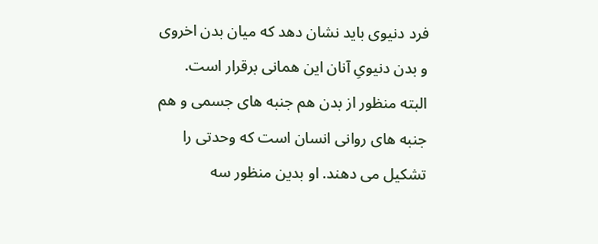فرد دنیوی باید نشان دهد که میان بدن اخروی و بدن دنیویِ آنان این همانی برقرار است. البته منظور از بدن هم جنبه های جسمی و هم جنبه های روانی انسان است که وحدتی را تشکیل می دهند. او بدین منظور سه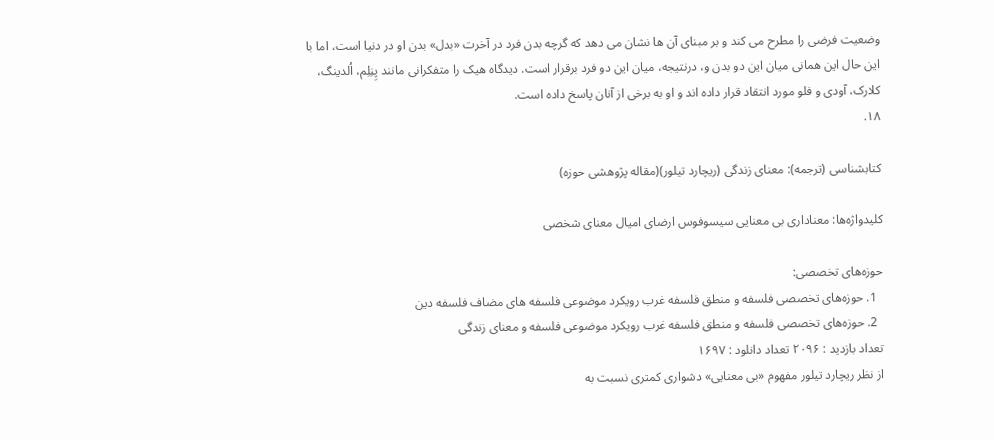وضعیت فرضی را مطرح می کند و بر مبنای آن ها نشان می دهد که گرچه بدن فرد در آخرت «بدل» بدن او در دنیا است، اما با این حال این همانی میان این دو بدن و، درنتیجه، میان این دو فرد برقرار است. دیدگاه هیک را متفکرانی مانند پِنِلِم، اُلدینگ، کلارک، آودی و فلو مورد انتقاد قرار داده اند و او به برخی از آنان پاسخ داده است.
۱۸.

کتابشناسی (ترجمه): معنای زندگی (ریچارد تیلور)(مقاله پژوهشی حوزه)

کلیدواژه‌ها: معناداری بی معنایی سیسوفوس ارضای امیال معنای شخصی

حوزه‌های تخصصی:
  1. حوزه‌های تخصصی فلسفه و منطق فلسفه غرب رویکرد موضوعی فلسفه های مضاف فلسفه دین
  2. حوزه‌های تخصصی فلسفه و منطق فلسفه غرب رویکرد موضوعی فلسفه و معنای زندگی
تعداد بازدید : ۲۰۹۶ تعداد دانلود : ۱۶۹۷
از نظر ریچارد تیلور مفهوم «بی معنایی» دشواری کمتری نسبت به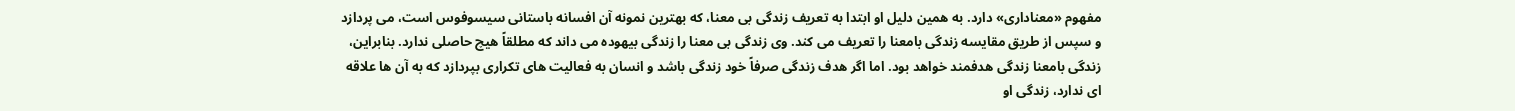مفهوم «معناداری» دارد. به همین دلیل او ابتدا به تعریف زندگی بی معنا، که بهترین نمونه آن افسانه باستانی سیسوفوس است، می پردازد و سپس از طریق مقایسه زندگی بامعنا را تعریف می کند. وی زندگی بی معنا را زندگی بیهوده می داند که مطلقاً هیچ حاصلی ندارد. بنابراین، زندگی بامعنا زندگی هدفمند خواهد بود. اما اگر هدف زندگی صرفاً خود زندگی باشد و انسان به فعالیت های تکراری بپردازد که به آن ها علاقه ای ندارد، زندگی او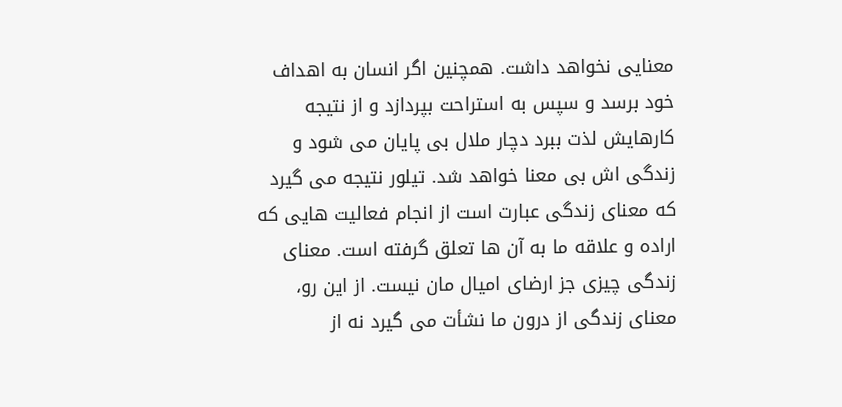معنایی نخواهد داشت. همچنین اگر انسان به اهداف خود برسد و سپس به استراحت بپردازد و از نتیجه کارهایش لذت ببرد دچار ملال بی پایان می شود و زندگی اش بی معنا خواهد شد. تیلور نتیجه می گیرد که معنای زندگی عبارت است از انجام فعالیت هایی که اراده و علاقه ما به آن ها تعلق گرفته است. معنای زندگی چیزی جز ارضای امیال مان نیست. از این رو، معنای زندگی از درون ما نشأت می گیرد نه از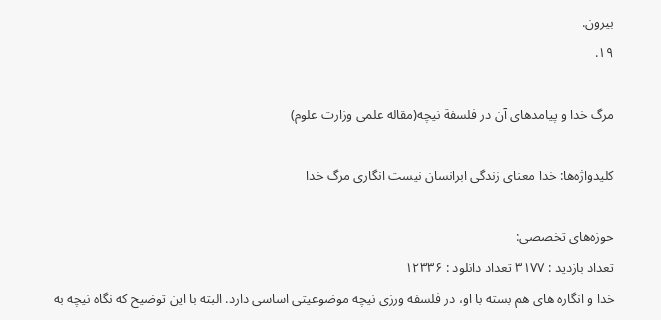بیرون.
۱۹.

مرگ خدا و پیامدهای آن در فلسفة نیچه(مقاله علمی وزارت علوم)

کلیدواژه‌ها: خدا معنای زندگی ابرانسان نیست انگاری مرگ خدا

حوزه‌های تخصصی:
تعداد بازدید : ۳۱۷۷ تعداد دانلود : ۱۲۳۳۶
خدا و انگاره های هم بسته با او، در فلسفه ورزی نیچه موضوعیتی اساسی دارد. البته با این توضیح که نگاه نیچه به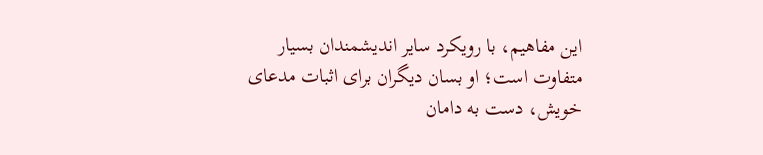این مفاهیم، با رویکرد سایر اندیشمندان بسیار متفاوت است؛ او بسان دیگران برای اثبات مدعای خویش، دست به دامان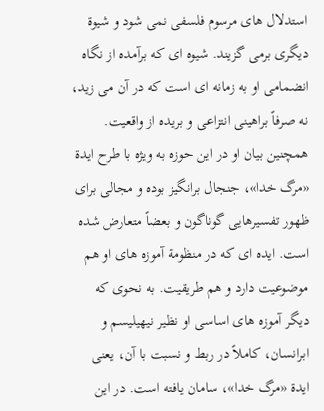استدلال های مرسوم فلسفی نمی شود و شیوة دیگری برمی گزیند. شیوه ای که برآمده از نگاه انضمامی او به زمانه ای است که در آن می زید، نه صرفاً براهینی انتزاعی و بریده از واقعیت. همچنین بیان او در این حوزه به ویژه با طرح ایدة «مرگ خدا»، جنجال برانگیز بوده و مجالی برای ظهور تفسیرهایی گوناگون و بعضاً متعارض شده است. ایده ای که در منظومة آموزه های او هم موضوعیت دارد و هم طریقیت. به نحوی که دیگر آموزه های اساسی او نظیر نیهیلیسم و ابرانسان، کاملاً در ربط و نسبت با آن، یعنی ایدة «مرگ خدا»، سامان یافته است. در این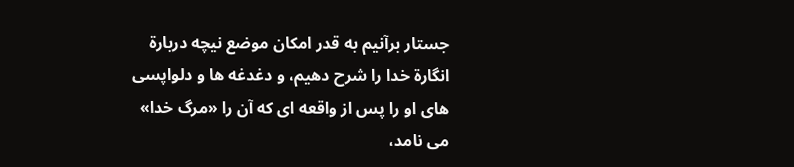جستار برآنیم به قدر امکان موضع نیچه دربارة انگارة خدا را شرح دهیم، و دغدغه ها و دلواپسی های او را پس از واقعه ای که آن را «مرگ خدا» می نامد،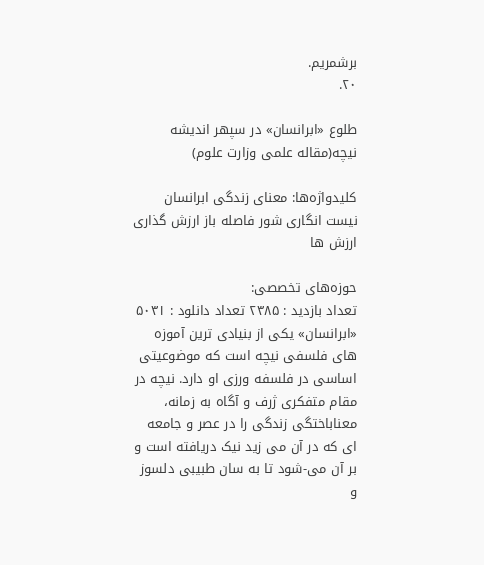برشمریم.
۲۰.

طلوع «ابرانسان» در سپهر اندیشه نیچه(مقاله علمی وزارت علوم)

کلیدواژه‌ها: معنای زندگی ابرانسان نیست انگاری شور فاصله باز ارزش گذاری ارزش ها

حوزه‌های تخصصی:
تعداد بازدید : ۲۳۸۵ تعداد دانلود : ۵۰۳۱
«ابرانسان» یکی از بنیادی ترین آموزه های فلسفی نیچه است که موضوعیتی اساسی در فلسفه ورزی او دارد. نیچه در مقام متفکری ژرف و آگاه به زمانه، معناباختگی زندگی را در عصر و جامعه ای که در آن می زید نیک دریافته است و بر آن می-شود تا به سان طبیبی دلسوز و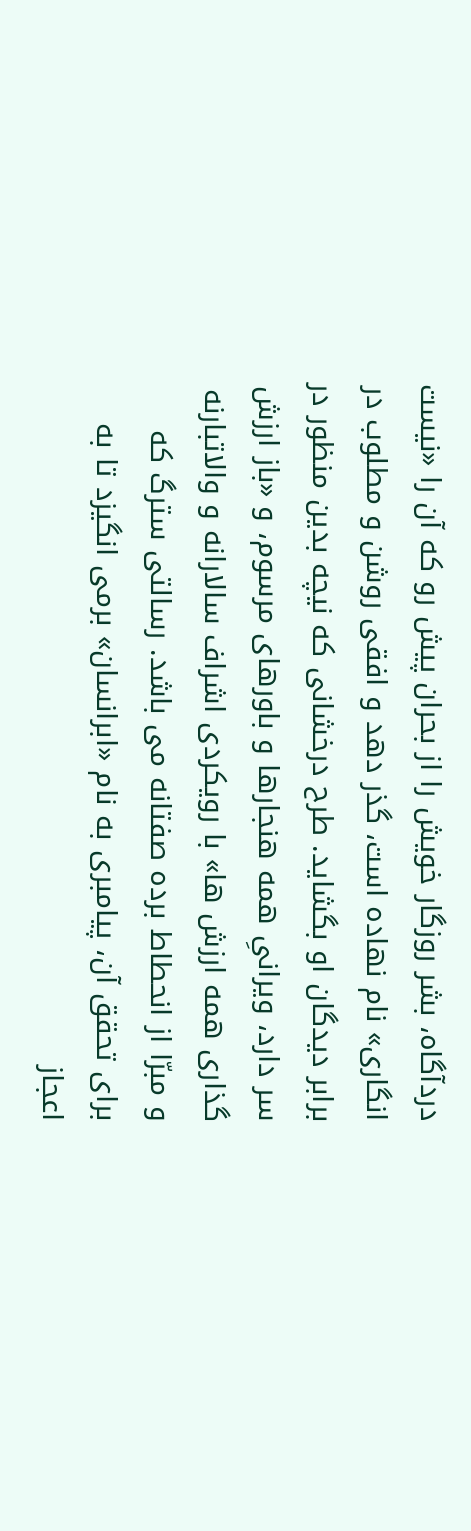دردآگاه، بشر روزگار خویش را از بحران پیش رو که آن را «نیست انگاری» نام نهاده است، گذر دهد و افقی روشن و مطلوب در برابر دیدگان او بگشاید. طرح درخشانی که نیچه بدین منظور در سر دارد، ویرانیِ همه هنجارها و باورهای مرسوم، و «باز ارزش گذاری همه ارزش ها» با رویکردی اشراف سالارانه و والاتبارنه و مبرّا از انحطاط برده صفتانه می باشد. رسالتی سترگ که برای تحقق آن، پیامبری به نام «ابرانسان» برمی انگیزد تا به اعجاز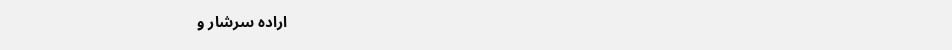اراده سرشار و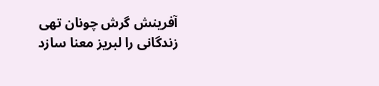آفرینش گرش چونان تهی زندگانی را لبریز معنا سازد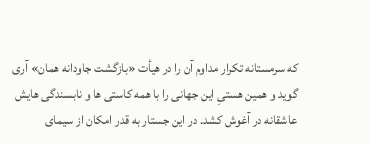که سرمستانه تکرار مداوم آن را در هیأت «بازگشت جاودانه همان» آری گوید و همین هستیِ این جهانی را با همه کاستی ها و نابسندگی هایش عاشقانه در آغوش کشد. در این جستار به قدر امکان از سیمای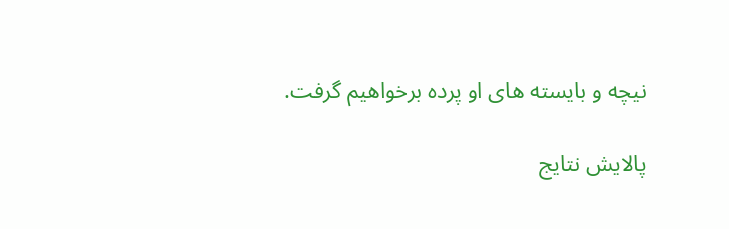نیچه و بایسته های او پرده برخواهیم گرفت.

پالایش نتایج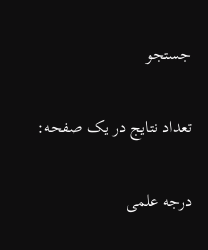جستجو

تعداد نتایج در یک صفحه:

درجه علمی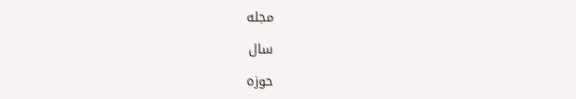مجله

سال

حوزه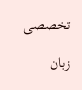تخصصی

زبان